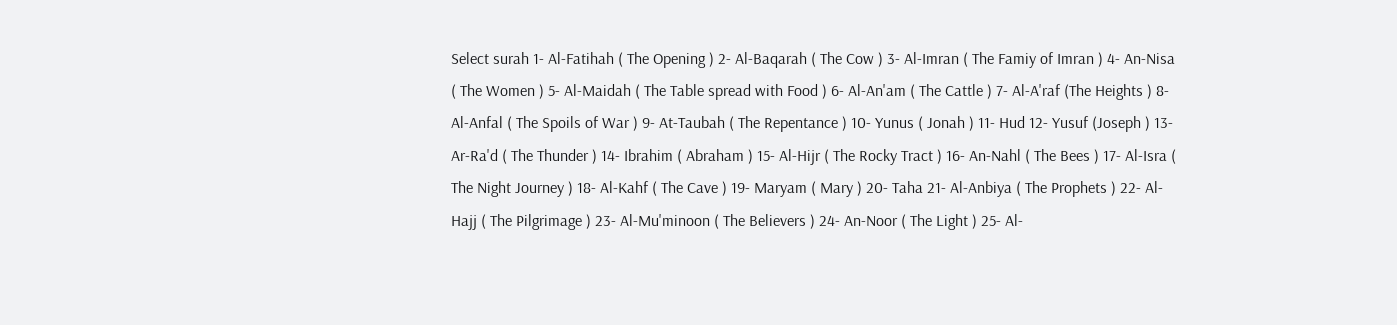Select surah 1- Al-Fatihah ( The Opening ) 2- Al-Baqarah ( The Cow ) 3- Al-Imran ( The Famiy of Imran ) 4- An-Nisa ( The Women ) 5- Al-Maidah ( The Table spread with Food ) 6- Al-An'am ( The Cattle ) 7- Al-A'raf (The Heights ) 8- Al-Anfal ( The Spoils of War ) 9- At-Taubah ( The Repentance ) 10- Yunus ( Jonah ) 11- Hud 12- Yusuf (Joseph ) 13- Ar-Ra'd ( The Thunder ) 14- Ibrahim ( Abraham ) 15- Al-Hijr ( The Rocky Tract ) 16- An-Nahl ( The Bees ) 17- Al-Isra ( The Night Journey ) 18- Al-Kahf ( The Cave ) 19- Maryam ( Mary ) 20- Taha 21- Al-Anbiya ( The Prophets ) 22- Al-Hajj ( The Pilgrimage ) 23- Al-Mu'minoon ( The Believers ) 24- An-Noor ( The Light ) 25- Al-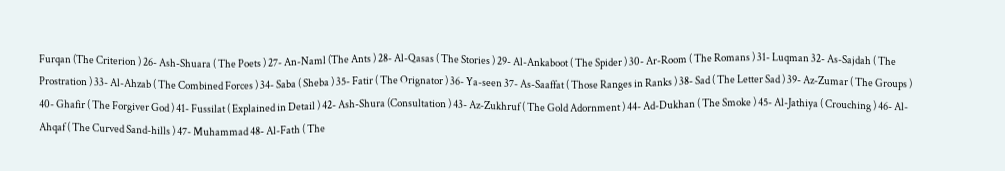Furqan (The Criterion ) 26- Ash-Shuara ( The Poets ) 27- An-Naml (The Ants ) 28- Al-Qasas ( The Stories ) 29- Al-Ankaboot ( The Spider ) 30- Ar-Room ( The Romans ) 31- Luqman 32- As-Sajdah ( The Prostration ) 33- Al-Ahzab ( The Combined Forces ) 34- Saba ( Sheba ) 35- Fatir ( The Orignator ) 36- Ya-seen 37- As-Saaffat ( Those Ranges in Ranks ) 38- Sad ( The Letter Sad ) 39- Az-Zumar ( The Groups ) 40- Ghafir ( The Forgiver God ) 41- Fussilat ( Explained in Detail ) 42- Ash-Shura (Consultation ) 43- Az-Zukhruf ( The Gold Adornment ) 44- Ad-Dukhan ( The Smoke ) 45- Al-Jathiya ( Crouching ) 46- Al-Ahqaf ( The Curved Sand-hills ) 47- Muhammad 48- Al-Fath ( The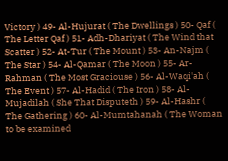Victory ) 49- Al-Hujurat ( The Dwellings ) 50- Qaf ( The Letter Qaf ) 51- Adh-Dhariyat ( The Wind that Scatter ) 52- At-Tur ( The Mount ) 53- An-Najm ( The Star ) 54- Al-Qamar ( The Moon ) 55- Ar-Rahman ( The Most Graciouse ) 56- Al-Waqi'ah ( The Event ) 57- Al-Hadid ( The Iron ) 58- Al-Mujadilah ( She That Disputeth ) 59- Al-Hashr ( The Gathering ) 60- Al-Mumtahanah ( The Woman to be examined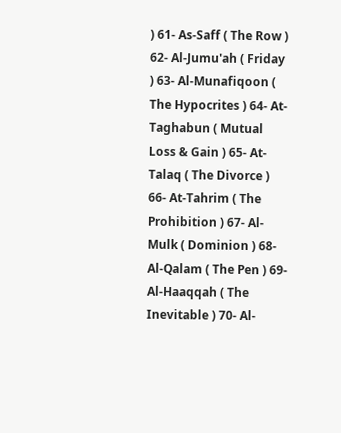) 61- As-Saff ( The Row ) 62- Al-Jumu'ah ( Friday ) 63- Al-Munafiqoon ( The Hypocrites ) 64- At-Taghabun ( Mutual Loss & Gain ) 65- At-Talaq ( The Divorce ) 66- At-Tahrim ( The Prohibition ) 67- Al-Mulk ( Dominion ) 68- Al-Qalam ( The Pen ) 69- Al-Haaqqah ( The Inevitable ) 70- Al-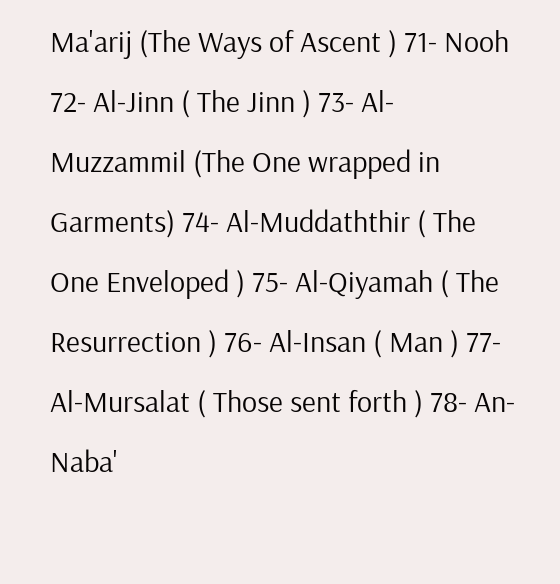Ma'arij (The Ways of Ascent ) 71- Nooh 72- Al-Jinn ( The Jinn ) 73- Al-Muzzammil (The One wrapped in Garments) 74- Al-Muddaththir ( The One Enveloped ) 75- Al-Qiyamah ( The Resurrection ) 76- Al-Insan ( Man ) 77- Al-Mursalat ( Those sent forth ) 78- An-Naba'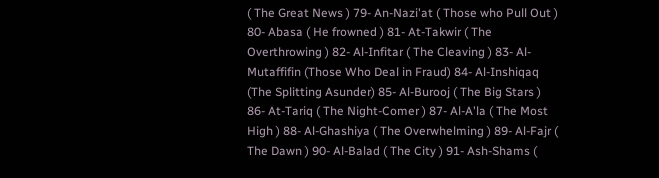( The Great News ) 79- An-Nazi'at ( Those who Pull Out ) 80- Abasa ( He frowned ) 81- At-Takwir ( The Overthrowing ) 82- Al-Infitar ( The Cleaving ) 83- Al-Mutaffifin (Those Who Deal in Fraud) 84- Al-Inshiqaq (The Splitting Asunder) 85- Al-Burooj ( The Big Stars ) 86- At-Tariq ( The Night-Comer ) 87- Al-A'la ( The Most High ) 88- Al-Ghashiya ( The Overwhelming ) 89- Al-Fajr ( The Dawn ) 90- Al-Balad ( The City ) 91- Ash-Shams (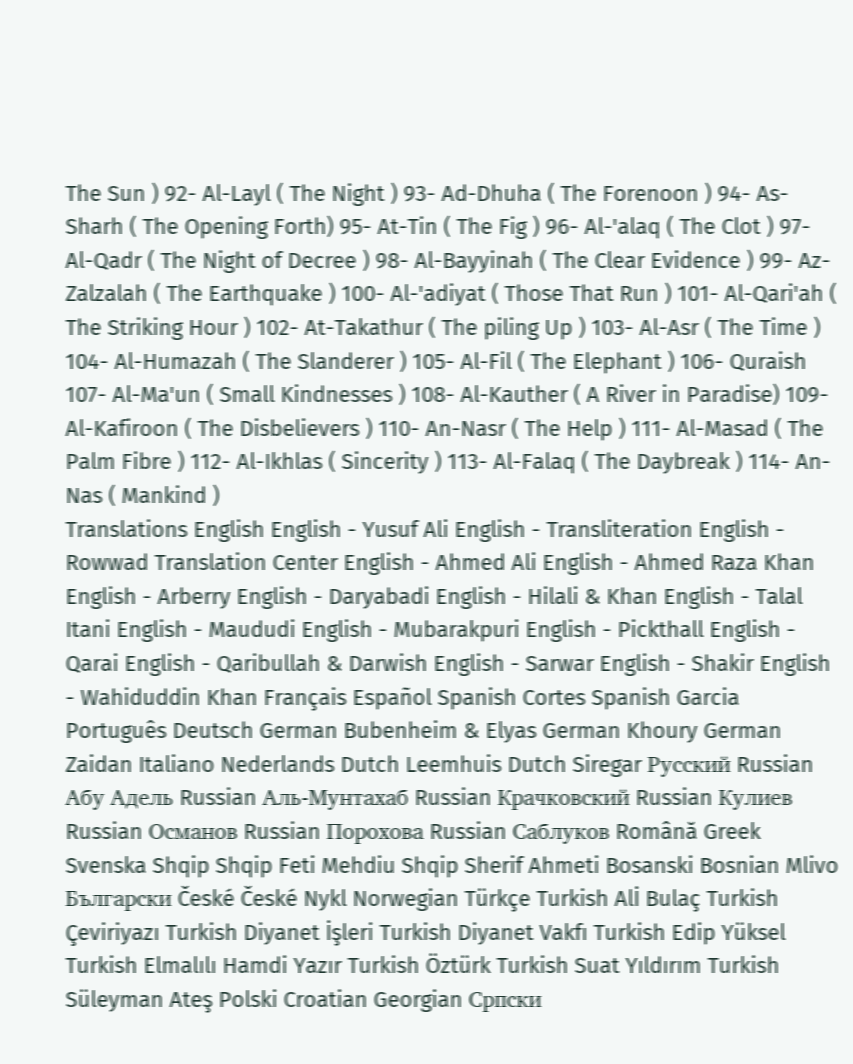The Sun ) 92- Al-Layl ( The Night ) 93- Ad-Dhuha ( The Forenoon ) 94- As-Sharh ( The Opening Forth) 95- At-Tin ( The Fig ) 96- Al-'alaq ( The Clot ) 97- Al-Qadr ( The Night of Decree ) 98- Al-Bayyinah ( The Clear Evidence ) 99- Az-Zalzalah ( The Earthquake ) 100- Al-'adiyat ( Those That Run ) 101- Al-Qari'ah ( The Striking Hour ) 102- At-Takathur ( The piling Up ) 103- Al-Asr ( The Time ) 104- Al-Humazah ( The Slanderer ) 105- Al-Fil ( The Elephant ) 106- Quraish 107- Al-Ma'un ( Small Kindnesses ) 108- Al-Kauther ( A River in Paradise) 109- Al-Kafiroon ( The Disbelievers ) 110- An-Nasr ( The Help ) 111- Al-Masad ( The Palm Fibre ) 112- Al-Ikhlas ( Sincerity ) 113- Al-Falaq ( The Daybreak ) 114- An-Nas ( Mankind )
Translations English English - Yusuf Ali English - Transliteration English - Rowwad Translation Center English - Ahmed Ali English - Ahmed Raza Khan English - Arberry English - Daryabadi English - Hilali & Khan English - Talal Itani English - Maududi English - Mubarakpuri English - Pickthall English - Qarai English - Qaribullah & Darwish English - Sarwar English - Shakir English - Wahiduddin Khan Français Español Spanish Cortes Spanish Garcia Português Deutsch German Bubenheim & Elyas German Khoury German Zaidan Italiano Nederlands Dutch Leemhuis Dutch Siregar Русский Russian Абу Адель Russian Аль-Мунтахаб Russian Крачковский Russian Кулиев Russian Османов Russian Порохова Russian Саблуков Română Greek Svenska Shqip Shqip Feti Mehdiu Shqip Sherif Ahmeti Bosanski Bosnian Mlivo Български České České Nykl Norwegian Türkçe Turkish Alİ Bulaç Turkish Çeviriyazı Turkish Diyanet İşleri Turkish Diyanet Vakfı Turkish Edip Yüksel Turkish Elmalılı Hamdi Yazır Turkish Öztürk Turkish Suat Yıldırım Turkish Süleyman Ateş Polski Croatian Georgian Српски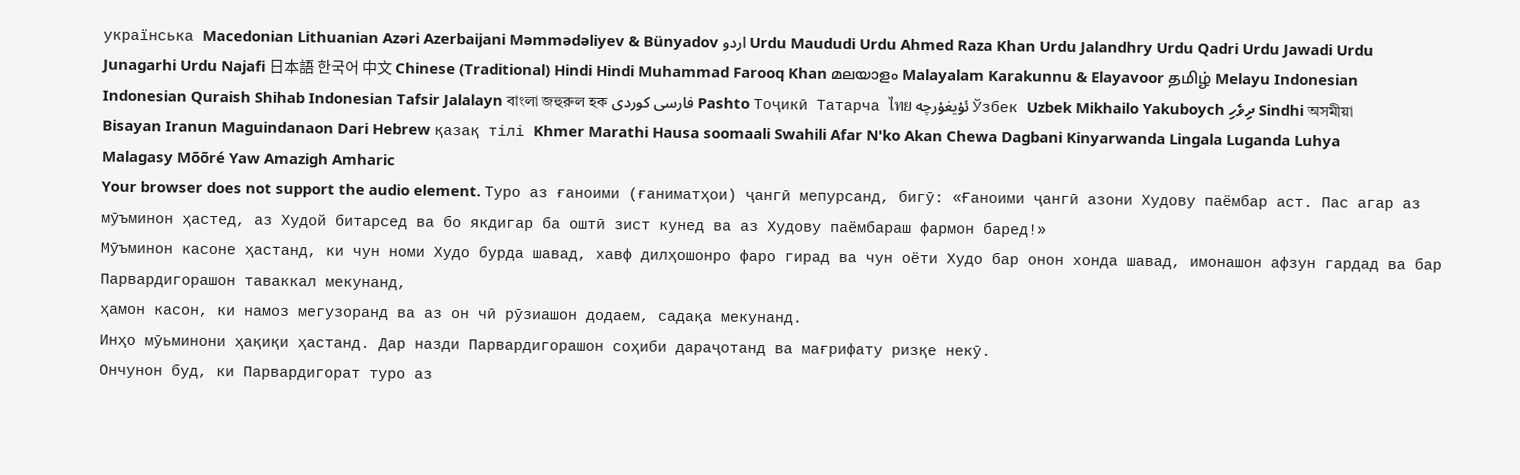українська Macedonian Lithuanian Azəri Azerbaijani Məmmədəliyev & Bünyadov اردو Urdu Maududi Urdu Ahmed Raza Khan Urdu Jalandhry Urdu Qadri Urdu Jawadi Urdu Junagarhi Urdu Najafi 日本語 한국어 中文 Chinese (Traditional) Hindi Hindi Muhammad Farooq Khan മലയാളം Malayalam Karakunnu & Elayavoor தமிழ் Melayu Indonesian Indonesian Quraish Shihab Indonesian Tafsir Jalalayn বাংলা জহুরুল হক فارسى كوردی Pashto Тоҷикӣ Татарча ไทย ئۇيغۇرچە Ўзбек Uzbek Mikhailo Yakuboych ދިވެހި Sindhi অসমীয়া Bisayan Iranun Maguindanaon Dari Hebrew қазақ тілі Khmer Marathi Hausa soomaali Swahili Afar N'ko Akan Chewa Dagbani Kinyarwanda Lingala Luganda Luhya Malagasy Mõõré Yaw Amazigh Amharic
Your browser does not support the audio element. Туро аз ғаноими (ғаниматҳои) ҷангӣ мепурсанд, бигӯ: «Ғаноими ҷангӣ азони Худову паёмбар аст. Пас агар аз мӯъминон ҳастед, аз Худой битарсед ва бо якдигар ба оштӣ зист кунед ва аз Худову паёмбараш фармон баред!»
Мӯъминон касоне ҳастанд, ки чун номи Худо бурда шавад, хавф дилҳошонро фаро гирад ва чун оёти Худо бар онон хонда шавад, имонашон афзун гардад ва бар Парвардигорашон таваккал мекунанд,
ҳамон касон, ки намоз мегузоранд ва аз он чӣ рӯзиашон додаем, садақа мекунанд.
Инҳо мӯьминони ҳақиқи ҳастанд. Дар назди Парвардигорашон соҳиби дараҷотанд ва мағрифату ризқе некӯ.
Ончунон буд, ки Парвардигорат туро аз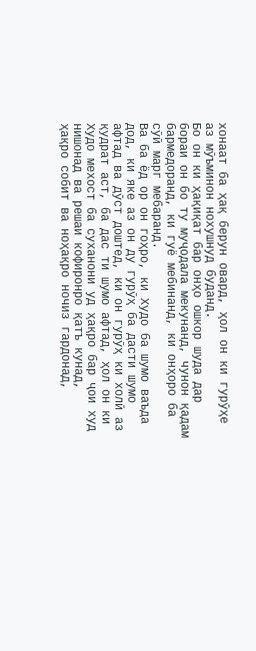хонаат ба ҳақ берун овард, ҳол он ки гурӯҳе аз мӯъминон нохушнуд буданд.
Бо он ки ҳақиқат бар онҳо ошкор шуда дар бораи он бо ту муҷодала мекунанд, чунон қадам бармедоранд, ки гуё мебинанд, ки онҳоро ба сӯӣ марг мебаранд.
Ва ба ёд ор он гоҳро, ки Худо ба шумо ваъда дод, ки яке аз он ду гурӯҳ ба дасти шумо афтад ва дӯст доштед, ки он гурӯҳ ки холӣ аз қудрат аст, ба дас ти шумо афтад, ҳол он ки Худо мехост ба суханони уд ҳақро бар ҷои худ нишонад ва решаи кофиронро қатъ кунад,
ҳақро собит ва ноҳақро ночиз гардонад,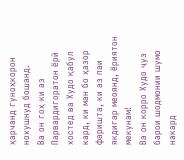ҳарчанд гуноҳкорон нохушнуд бошанд.
Ва он гоҳ ки аз Парвардигоратон ёрӣ хостед ва Худо қабул кард, ки ман бо ҳазор фаришта, ки аз паи якдигар меоянд, ёриятон мекунам!
Ва он корро Худо ҷуз барои шодмонии шумо накард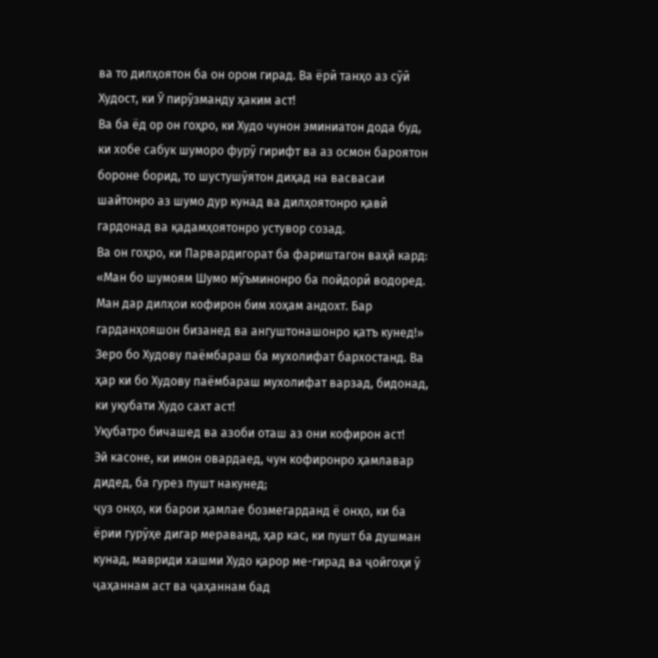ва то дилҳоятон ба он ором гирад. Ва ёрӣ танҳо аз сӯӣ Худост, ки Ӯ пирӯзманду ҳаким аст!
Ва ба ёд ор он гоҳро, ки Худо чунон эминиатон дода буд, ки хобе сабук шуморо фурӯ гирифт ва аз осмон бароятон бороне борид, то шустушӯятон диҳад на васвасаи шайтонро аз шумо дур кунад ва дилҳоятонро қавӣ гардонад ва қадамҳоятонро устувор созад.
Ва он гоҳро, ки Парвардигорат ба фариштагон ваҳй кард: «Ман бо шумоям Шумо мӯъминонро ба пойдорӣ водоред. Ман дар дилҳои кофирон бим хоҳам андохт. Бар гарданҳояшон бизанед ва ангуштонашонро қатъ кунед!»
Зеро бо Худову паёмбараш ба мухолифат бархостанд. Ва ҳар ки бо Худову паёмбараш мухолифат варзад, бидонад, ки уқубати Худо сахт аст!
Уқубатро бичашед ва азоби оташ аз они кофирон аст!
Эй касоне, ки имон овардаед, чун кофиронро ҳамлавар дидед, ба гурез пушт накунед;
ҷуз онҳо, ки барои ҳамлае бозмегарданд ё онҳо, ки ба ёрии гурӯҳе дигар мераванд, ҳар кас, ки пушт ба душман кунад, мавриди хашми Худо қарор ме-гирад ва ҷойгоҳи ӯ ҷаҳаннам аст ва ҷаҳаннам бад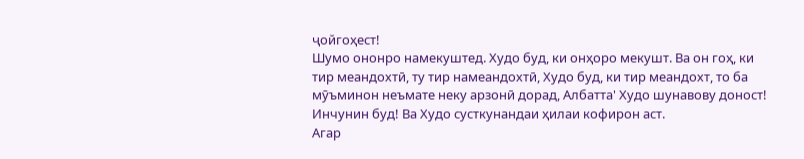ҷойгоҳест!
Шумо ононро намекуштед. Худо буд, ки онҳоро мекушт. Ва он гоҳ, ки тир меандохтӣ, ту тир намеандохтӣ, Худо буд, ки тир меандохт, то ба мӯъминон неъмате неку арзонӣ дорад, Албатта' Худо шунавову доност!
Инчунин буд! Ва Худо сусткунандаи ҳилаи кофирон аст.
Агар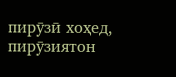пирӯзӣ хоҳед, пирӯзиятон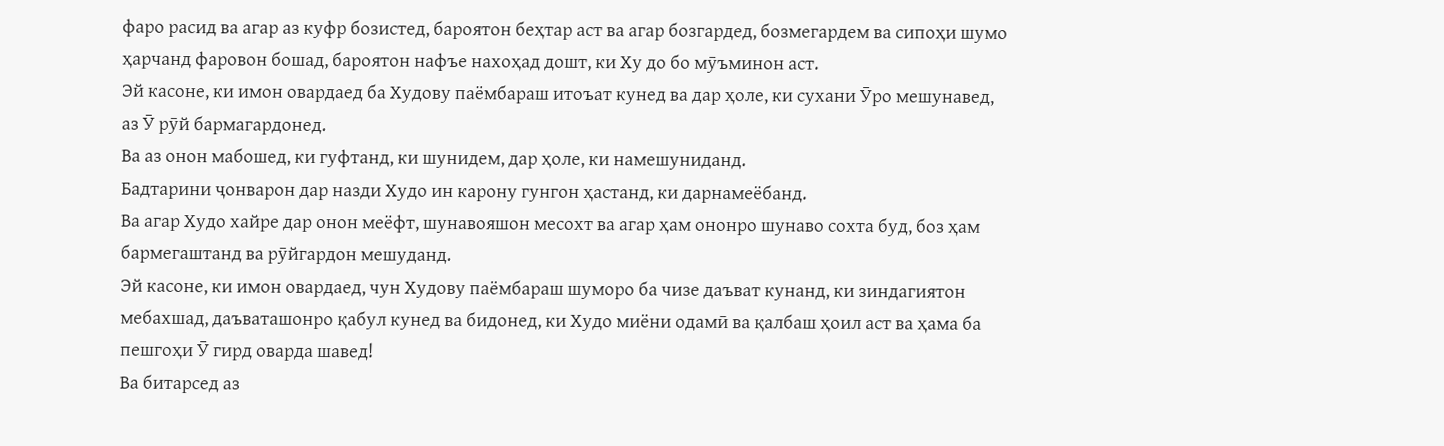фаро расид ва агар аз куфр бозистед, бароятон беҳтар аст ва агар бозгардед, бозмегардем ва сипоҳи шумо ҳарчанд фаровон бошад, бароятон нафъе нахоҳад дошт, ки Ху до бо мӯъминон аст.
Эй касоне, ки имон овардаед ба Худову паёмбараш итоъат кунед ва дар ҳоле, ки сухани Ӯро мешунавед, аз Ӯ рӯй бармагардонед.
Ва аз онон мабошед, ки гуфтанд, ки шунидем, дар ҳоле, ки намешуниданд.
Бадтарини ҷонварон дар назди Худо ин карону гунгон ҳастанд, ки дарнамеёбанд.
Ва агар Худо хайре дар онон меёфт, шунавояшон месохт ва агар ҳам ононро шунаво сохта буд, боз ҳам бармегаштанд ва рӯйгардон мешуданд.
Эй касоне, ки имон овардаед, чун Худову паёмбараш шуморо ба чизе даъват кунанд, ки зиндагиятон мебахшад, даъваташонро қабул кунед ва бидонед, ки Худо миёни одамӣ ва қалбаш ҳоил аст ва ҳама ба пешгоҳи Ӯ гирд оварда шавед!
Ва битарсед аз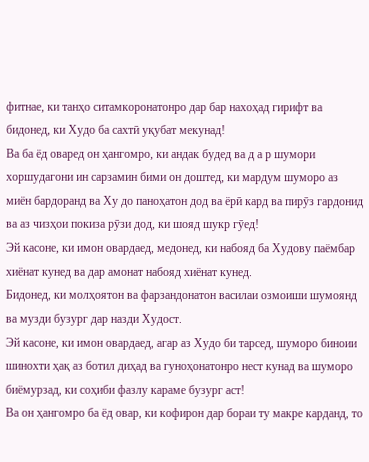фитнае, ки танҳо ситамкоронатонро дар бар нахоҳад гирифт ва бидонед, ки Худо ба сахтӣ уқубат мекунад!
Ва ба ёд оваред он ҳангомро, ки андак будед ва д а р шумори хоршудагони ин сарзамин бими он доштед, ки мардум шуморо аз миён бардоранд ва Ху до паноҳатон дод ва ёрӣ кард ва пирӯз гардонид ва аз чизҳои покиза рӯзи дод, ки шояд шукр гӯед!
Эй касоне, ки имон овардаед, медонед, ки набояд ба Худову паёмбар хиёнат кунед ва дар амонат набояд хиёнат кунед.
Бидонед, ки молҳоятон ва фарзандонатон василаи озмоиши шумоянд ва музди бузург дар назди Худост.
Эй касоне, ки имон овардаед, агар аз Худо би тарсед, шуморо биноии шинохти ҳақ аз ботил диҳад ва гуноҳонатонро нест кунад ва шуморо биёмурзад, ки соҳиби фазлу караме бузург аст!
Ва он ҳангомро ба ёд овар, ки кофирон дар бораи ту макре карданд, то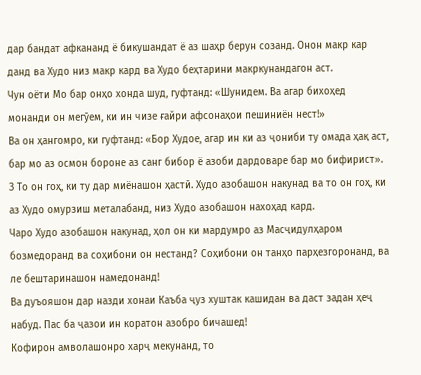дар бандат афкананд ё бикушандат ё аз шаҳр берун созанд. Онон макр кар данд ва Худо низ макр кард ва Худо беҳтарини макркунандагон аст.
Чун оёти Мо бар онҳо хонда шуд, гуфтанд: «Шунидем. Ва агар бихоҳед монанди он мегӯем, ки ин чизе ғайри афсонаҳои пешиниён нест!»
Ва он ҳангомро, ки гуфтанд: «Бор Худое, агар ин ки аз ҷониби ту омада ҳақ аст, бар мо аз осмон бороне аз санг бибор ё азоби дардоваре бар мо бифирист».
З То он гоҳ, ки ту дар миёнашон ҳастӣ. Худо азобашон накунад ва то он гоҳ, ки аз Худо омурзиш металабанд, низ Худо азобашон нахоҳад кард.
Чаро Худо азобашон накунад, ҳол он ки мардумро аз Масҷидулҳаром бозмедоранд ва соҳибони он нестанд? Соҳибони он танҳо парҳезгоронанд, ва ле бештаринашон намедонанд!
Ва дуъояшон дар назди хонаи Каъба ҷуз хуштак кашидан ва даст задан ҳеҷ набуд. Пас ба ҷазои ин коратон азобро бичашед!
Кофирон амволашонро харҷ мекунанд, то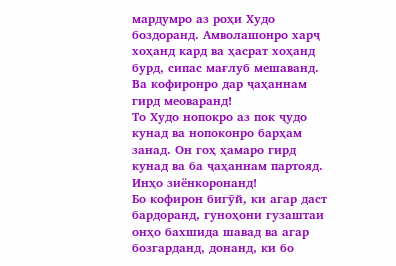мардумро аз роҳи Худо боздоранд. Амволашонро харҷ хоҳанд кард ва ҳасрат хоҳанд бурд, сипас мағлуб мешаванд. Ва кофиронро дар ҷаҳаннам гирд меоваранд!
То Худо нопокро аз пок ҷудо кунад ва нопоконро барҳам занад. Он гоҳ ҳамаро гирд кунад ва ба ҷаҳаннам партояд. Инҳо зиёнкоронанд!
Бо кофирон бигӯй, ки агар даст бардоранд, гуноҳони гузаштаи онҳо бахшида шавад ва агар бозгарданд, донанд, ки бо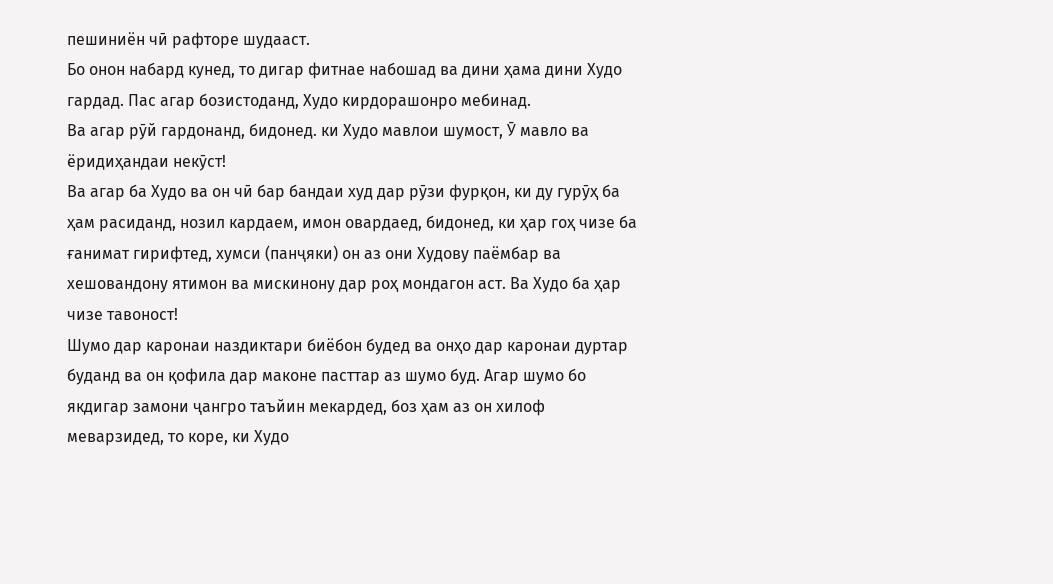пешиниён чӣ рафторе шудааст.
Бо онон набард кунед, то дигар фитнае набошад ва дини ҳама дини Худо гардад. Пас агар бозистоданд, Худо кирдорашонро мебинад.
Ва агар рӯй гардонанд, бидонед. ки Худо мавлои шумост, Ӯ мавло ва ёридиҳандаи некӯст!
Ва агар ба Худо ва он чӣ бар бандаи худ дар рӯзи фурқон, ки ду гурӯҳ ба ҳам расиданд, нозил кардаем, имон овардаед, бидонед, ки ҳар гоҳ чизе ба ғанимат гирифтед, хумси (панҷяки) он аз они Худову паёмбар ва хешовандону ятимон ва мискинону дар роҳ мондагон аст. Ва Худо ба ҳар чизе тавоност!
Шумо дар каронаи наздиктари биёбон будед ва онҳо дар каронаи дуртар буданд ва он қофила дар маконе пасттар аз шумо буд. Агар шумо бо якдигар замони ҷангро таъйин мекардед, боз ҳам аз он хилоф меварзидед, то коре, ки Худо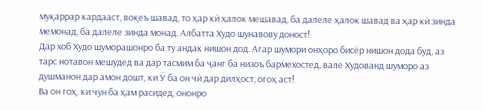муқаррар кардааст, воқеъ шавад, то ҳар кӣ ҳалок мешавад, ба далеле ҳалок шавад ва ҳар кӣ зинда мемонад, ба далеле зинда монад. Албатта Худо шунавову доност!
Дар хоб Худо шуморашонро ба ту андак нишон дод. Агар шумори онҳоро бисёр нишон дода буд, аз тарс нотавон мешудед ва дар тасмим ба ҷанг ба низоъ бармехостед, вале Худованд шуморо аз душманон дар амон дошт, ки Ӯ ба он чӣ дар дилҳост, огоҳ аст!
Ва он гоҳ, ки чун ба ҳам расидед, ононро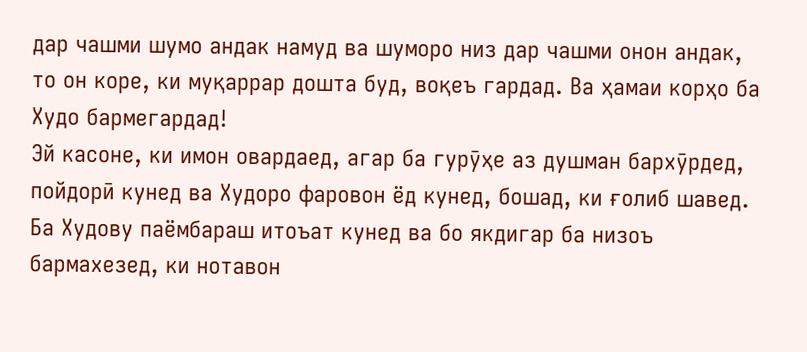дар чашми шумо андак намуд ва шуморо низ дар чашми онон андак, то он коре, ки муқаррар дошта буд, воқеъ гардад. Ва ҳамаи корҳо ба Худо бармегардад!
Эй касоне, ки имон овардаед, агар ба гурӯҳе аз душман бархӯрдед, пойдорӣ кунед ва Худоро фаровон ёд кунед, бошад, ки ғолиб шавед.
Ба Худову паёмбараш итоъат кунед ва бо якдигар ба низоъ бармахезед, ки нотавон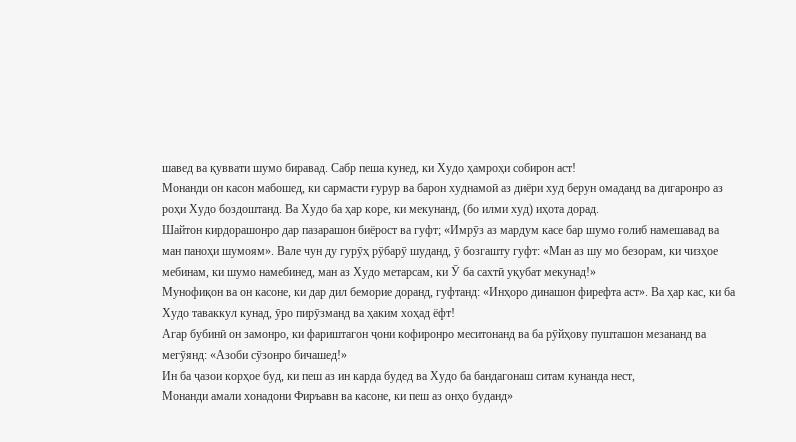шавед ва қуввати шумо биравад. Сабр пеша кунед, ки Худо ҳамроҳи собирон аст!
Монанди он касон мабошед, ки сармасти ғурур ва барон худнамоӣ аз диёри худ берун омаданд ва дигаронро аз роҳи Худо боздоштанд. Ва Худо ба ҳар коре, ки мекунанд, (бо илми худ) иҳота дорад.
Шайтон кирдорашонро дар пазарашон биёрост ва гуфт; «Имрӯз аз мардум касе бар шумо ғолиб намешавад ва ман паноҳи шумоям». Вале чун ду гурӯҳ рӯбарӯ шуданд, ӯ бозгашту гуфт: «Ман аз шу мо безорам, ки чизҳое мебинам, ки шумо намебинед, ман аз Худо метарсам, ки Ӯ ба сахтӣ уқубат мекунад!»
Мунофиқон ва он касоне, ки дар дил беморие доранд, гуфтанд: «Инҳоро динашон фирефта аст». Ва ҳар кас, ки ба Худо таваккул кунад, ӯро пирӯзманд ва ҳаким хоҳад ёфт!
Агар бубинӣ он замонро, ки фариштагон ҷони кофиронро меситонанд ва ба рӯйҳову пушташон мезананд ва мегӯянд: «Азоби сӯзонро бичашед!»
Ин ба ҷазои корҳое буд, ки пеш аз ин карда будед ва Худо ба бандагонаш ситам кунанда нест,
Монанди амали хонадони Фиръавн ва касоне, ки пеш аз онҳо буданд»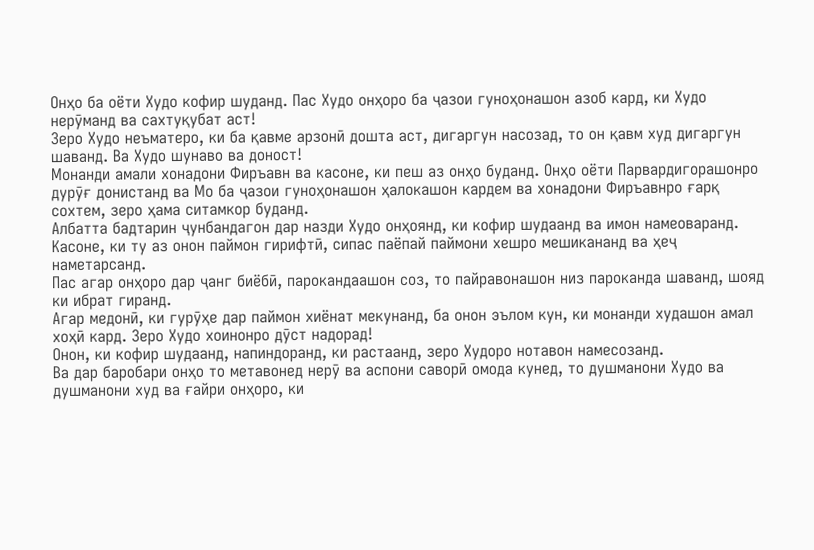Онҳо ба оёти Худо кофир шуданд. Пас Худо онҳоро ба ҷазои гуноҳонашон азоб кард, ки Худо нерӯманд ва сахтуқубат аст!
Зеро Худо неъматеро, ки ба қавме арзонӣ дошта аст, дигаргун насозад, то он қавм худ дигаргун шаванд. Ва Худо шунаво ва доност!
Монанди амали хонадони Фиръавн ва касоне, ки пеш аз онҳо буданд. Онҳо оёти Парвардигорашонро дурӯғ донистанд ва Мо ба ҷазои гуноҳонашон ҳалокашон кардем ва хонадони Фиръавнро ғарқ сохтем, зеро ҳама ситамкор буданд.
Албатта бадтарин ҷунбандагон дар назди Худо онҳоянд, ки кофир шудаанд ва имон намеоваранд.
Касоне, ки ту аз онон паймон гирифтӣ, сипас паёпай паймони хешро мешикананд ва ҳеҷ наметарсанд.
Пас агар онҳоро дар ҷанг биёбӣ, парокандаашон соз, то пайравонашон низ пароканда шаванд, шояд ки ибрат гиранд.
Агар медонӣ, ки гурӯҳе дар паймон хиёнат мекунанд, ба онон эълом кун, ки монанди худашон амал хоҳӣ кард. Зеро Худо хоинонро дӯст надорад!
Онон, ки кофир шудаанд, напиндоранд, ки растаанд, зеро Худоро нотавон намесозанд.
Ва дар баробари онҳо то метавонед нерӯ ва аспони саворӣ омода кунед, то душманони Худо ва душманони худ ва ғайри онҳоро, ки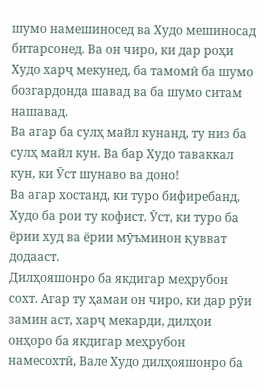шумо намешиносед ва Худо мешиносад битарсонед. Ва он чиро, ки дар роҳи Худо харҷ мекунед, ба тамомӣ ба шумо бозгардонда шавад ва ба шумо ситам нашавад.
Ва агар ба сулҳ майл кунанд, ту низ ба сулҳ майл кун. Ва бар Худо таваккал кун, ки Ӯст шунаво ва доно!
Ва агар хостанд, ки туро бифиребанд, Худо ба рои ту кофист. Ӯст, ки туро ба ёрии худ ва ёрии мӯъминон қувват додааст.
Дилҳояшонро ба якдигар меҳрубон сохт. Агар ту ҳамаи он чиро, ки дар рӯи замин аст, харҷ мекарди, дилҳои онҳоро ба якдигар меҳрубон намесохтӣ, Вале Худо дилҳояшонро ба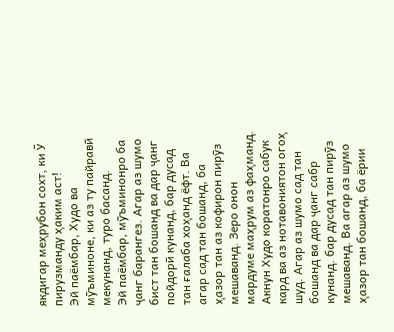якдигар меҳрубон сохт, ки Ӯ пирузманду ҳаким аст!
Эй паёмбар, Худо ва мӯъминоне, ки аз ту пайравӣ мекунанд, туро басанд.
Эй паёмбар, мӯъминонро ба ҷанг барангез. Агар аз шумо бист тан бошанд ва дар ҷанг пойдорӣ кунанд, бар дусад тан ғалаба хоҳанд ёфт. Ва агар сад тан бошанд, ба ҳазор тан аз кофирон пирӯз мешаванд. Зеро онон мардуме маҳрум аз фаҳманд.
Акнун Худо коратонро сабук кард ва аз нотавониятон огоҳ шуд. Агар аз шумо сад тан бошанд ва дар ҷанг сабр кунанд. бар дусад тан пирӯз мешаванд. Ва агар аз шумо ҳазор тан бошанд, ба ёрии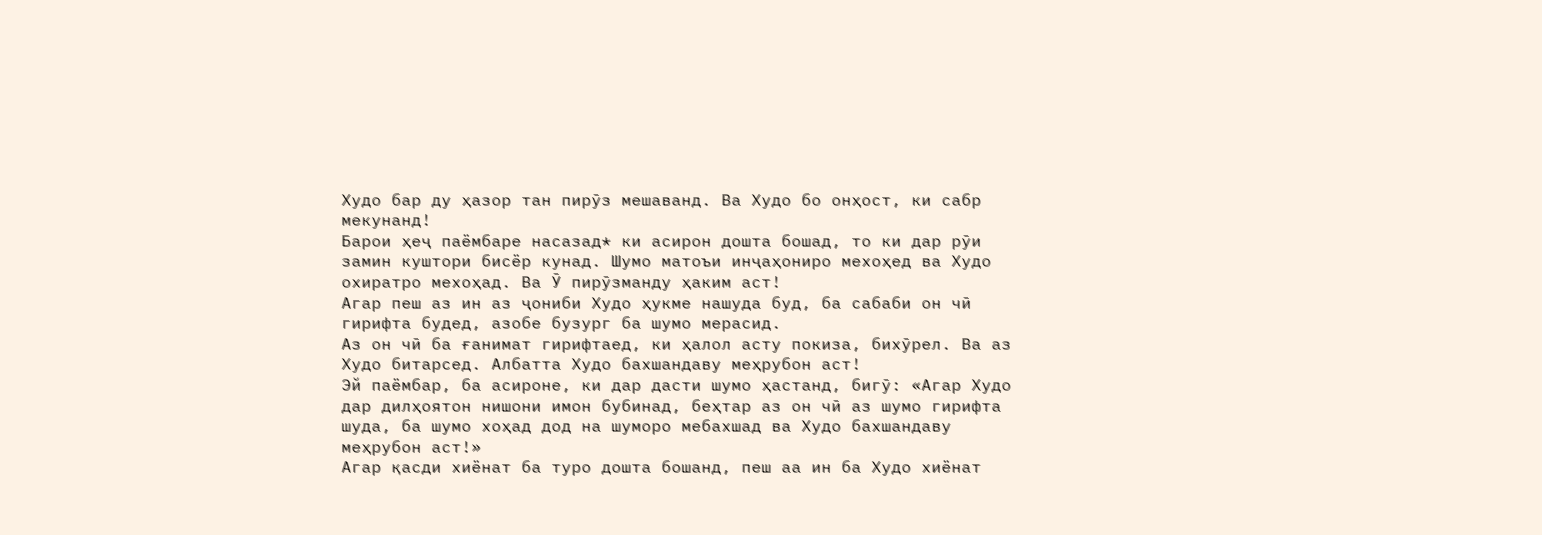Худо бар ду ҳазор тан пирӯз мешаванд. Ва Худо бо онҳост, ки сабр мекунанд!
Барои ҳеҷ паёмбаре насазад* ки асирон дошта бошад, то ки дар рӯи замин куштори бисёр кунад. Шумо матоъи инҷаҳониро мехоҳед ва Худо охиратро мехоҳад. Ва Ӯ пирӯзманду ҳаким аст!
Агар пеш аз ин аз ҷониби Худо ҳукме нашуда буд, ба сабаби он чӣ гирифта будед, азобе бузург ба шумо мерасид.
Аз он чӣ ба ғанимат гирифтаед, ки ҳалол асту покиза, бихӯрел. Ва аз Худо битарсед. Албатта Худо бахшандаву меҳрубон аст!
Эй паёмбар, ба асироне, ки дар дасти шумо ҳастанд, бигӯ: «Агар Худо дар дилҳоятон нишони имон бубинад, беҳтар аз он чӣ аз шумо гирифта шуда, ба шумо хоҳад дод на шуморо мебахшад ва Худо бахшандаву меҳрубон аст!»
Агар қасди хиёнат ба туро дошта бошанд, пеш аа ин ба Худо хиёнат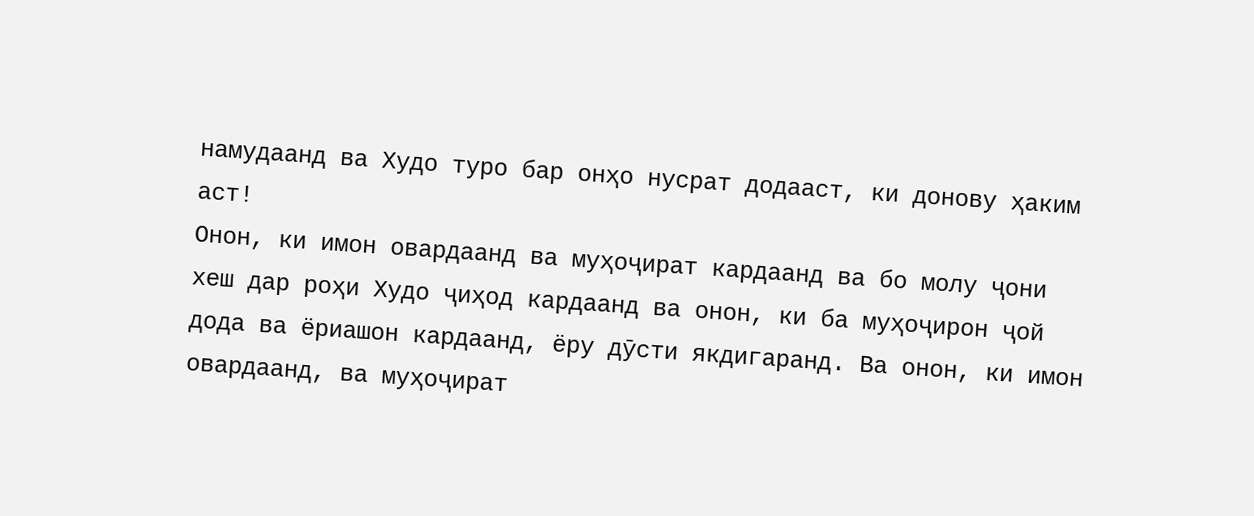намудаанд ва Худо туро бар онҳо нусрат додааст, ки донову ҳаким аст!
Онон, ки имон овардаанд ва муҳоҷират кардаанд ва бо молу ҷони хеш дар роҳи Худо ҷиҳод кардаанд ва онон, ки ба муҳоҷирон ҷой дода ва ёриашон кардаанд, ёру дӯсти якдигаранд. Ва онон, ки имон овардаанд, ва муҳоҷират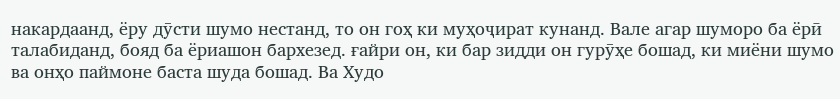накардаанд, ёру дӯсти шумо нестанд, то он гоҳ ки муҳоҷират кунанд. Вале агар шуморо ба ёрӣ талабиданд, бояд ба ёриашон бархезед. ғайри он, ки бар зидди он гурӯҳе бошад, ки миёни шумо ва онҳо паймоне баста шуда бошад. Ва Худо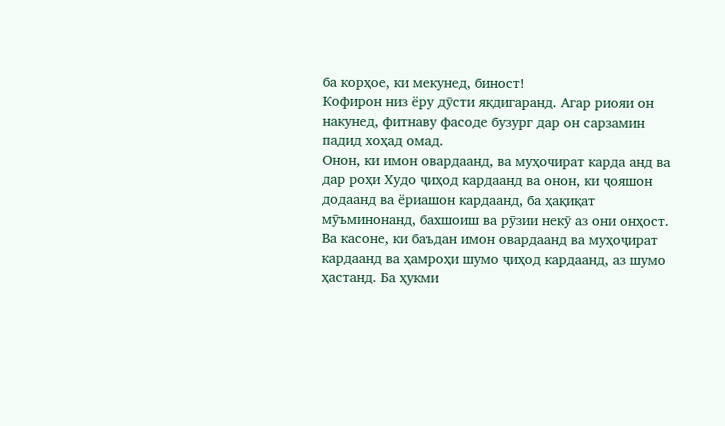ба корҳое, ки мекунед, биност!
Кофирон низ ёру дӯсти якдигаранд. Агар риояи он накунед, фитнаву фасоде бузург дар он сарзамин падид хоҳад омад.
Онон, ки имон овардаанд, ва муҳочират карда анд ва дар роҳи Худо ҷиҳод кардаанд ва онон, ки ҷояшон додаанд ва ёриашон кардаанд, ба ҳақиқат мӯъминонанд, бахшоиш ва рӯзии некӯ аз они онҳост.
Ва касоне, ки баъдан имон овардаанд ва муҳоҷират кардаанд ва ҳамроҳи шумо ҷиҳод кардаанд, аз шумо ҳастанд. Ба ҳукми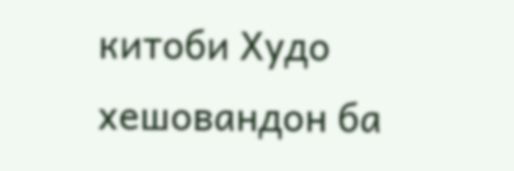китоби Худо хешовандон ба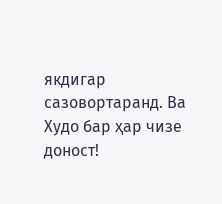якдигар сазовортаранд. Ва Худо бар ҳар чизе доност!